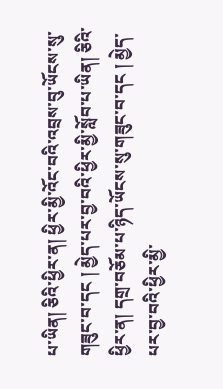པ་ཡིན། ཅིའི་ཕྱིར་ན། ཕྱིར་མྱི་འོང་བའི་འབྲས་བུ་ཡོངས་སུ་གཟུང་བ་དང ། མྱེད་པར་བྱ་བའི་ཕྱིར་མྱི་སློབ་པ་ཡིན། ཅིའི་ཕྱིར་ན། དགྲ་བཅོམ་པ་ཉིད་ཡོངས་སུ་གཟུང་བ་དང ། མྱེད་པར་བྱ་བའི་ཕྱིར་མྱི་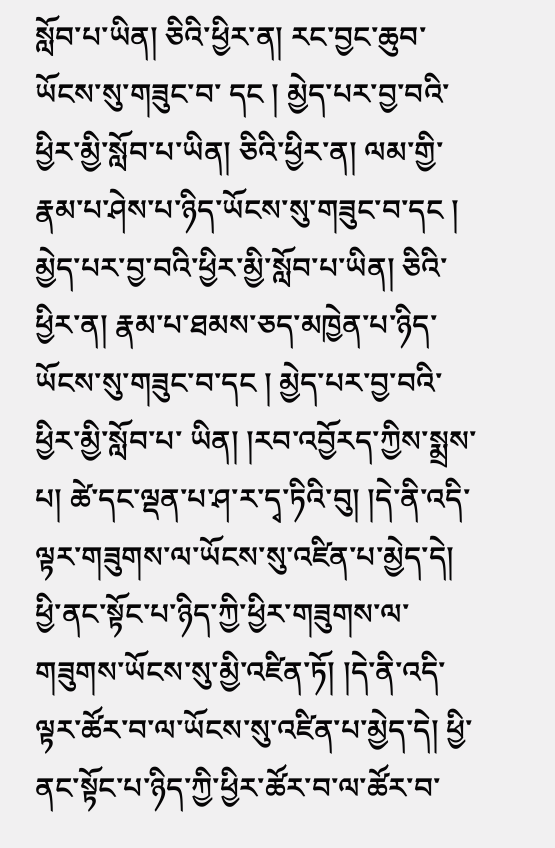སློབ་པ་ཡིན། ཅིའི་ཕྱིར་ན། རང་བྱང་ཆུབ་ཡོངས་སུ་གཟུང་བ་ དང ། མྱེད་པར་བྱ་བའི་ཕྱིར་མྱི་སློབ་པ་ཡིན། ཅིའི་ཕྱིར་ན། ལམ་གྱི་རྣམ་པ་ཤེས་པ་ཉིད་ཡོངས་སུ་གཟུང་བ་དང ། མྱེད་པར་བྱ་བའི་ཕྱིར་མྱི་སློབ་པ་ཡིན། ཅིའི་ཕྱིར་ན། རྣམ་པ་ཐམས་ཅད་མཁྱེན་པ་ཉིད་ཡོངས་སུ་གཟུང་བ་དང ། མྱེད་པར་བྱ་བའི་ཕྱིར་མྱི་སློབ་པ་ ཡིན། །རབ་འབྱོརད་ཀྱིས་སྨྲས་པ། ཚེ་དང་ལྡན་པ་ཤ་ར་དྭ་ཏིའི་བུ། །དེ་ནི་འདི་ལྟར་གཟུགས་ལ་ཡོངས་སུ་འཛིན་པ་མྱེད་དེ། ཕྱི་ནང་སྟོང་པ་ཉིད་ཀྱི་ཕྱིར་གཟུགས་ལ་གཟུགས་ཡོངས་སུ་མྱི་འཛིན་ཏོ། །དེ་ནི་འདི་ལྟར་ཚོར་བ་ལ་ཡོངས་སུ་འཛིན་པ་མྱེད་དེ། ཕྱི་ ནང་སྟོང་པ་ཉིད་ཀྱི་ཕྱིར་ཚོར་བ་ལ་ཚོར་བ་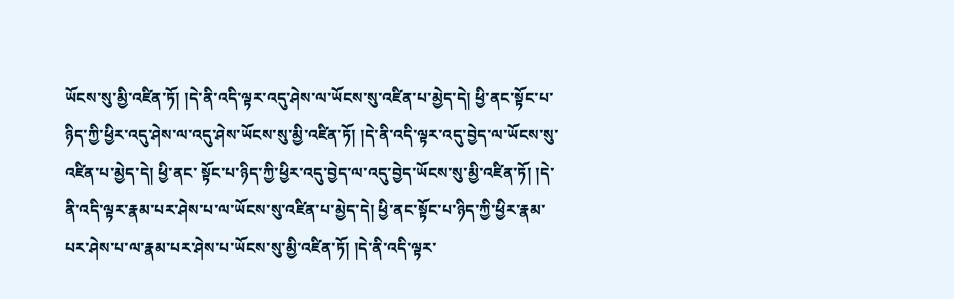ཡོངས་སུ་མྱི་འཛིན་ཏོ། །དེ་ནི་འདི་ལྟར་འདུ་ཤེས་ལ་ཡོངས་སུ་འཛིན་པ་མྱེད་དེ། ཕྱི་ནང་སྟོང་པ་ཉིད་ཀྱི་ཕྱིར་འདུ་ཤེས་ལ་འདུ་ཤེས་ཡོངས་སུ་མྱི་འཛིན་ཏོ། །དེ་ནི་འདི་ལྟར་འདུ་བྱེད་ལ་ཡོངས་སུ་འཛིན་པ་མྱེད་དེ། ཕྱི་ནང་ སྟོང་པ་ཉིད་ཀྱི་ཕྱིར་འདུ་བྱེད་ལ་འདུ་བྱེད་ཡོངས་སུ་མྱི་འཛིན་ཏོ། །དེ་ནི་འདི་ལྟར་རྣམ་པར་ཤེས་པ་ལ་ཡོངས་སུ་འཛིན་པ་མྱེད་དེ། ཕྱི་ནང་སྟོང་པ་ཉིད་ཀྱི་ཕྱིར་རྣམ་པར་ཤེས་པ་ལ་རྣམ་པར་ཤེས་པ་ཡོངས་སུ་མྱི་འཛིན་ཏོ། །དེ་ནི་འདི་ལྟར་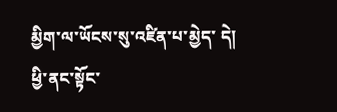མྱིག་ལ་ཡོངས་སུ་འཛིན་པ་མྱེད་ དེ། ཕྱི་ནང་སྟོང་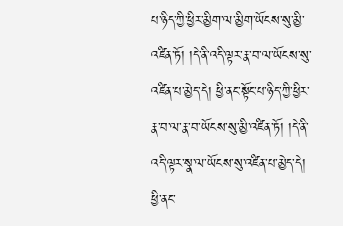པ་ཉིད་ཀྱི་ཕྱིར་མྱིག་ལ་མྱིག་ཡོངས་སུ་མྱི་འཛིན་ཏོ། །དེ་ནི་འདི་ལྟར་རྣ་བ་ལ་ཡོངས་སུ་འཛིན་པ་མྱེད་དེ། ཕྱི་ནང་སྟོང་པ་ཉིད་ཀྱི་ཕྱིར་རྣ་བ་ལ་རྣ་བ་ཡོངས་སུ་མྱི་འཛིན་ཏོ། །དེ་ནི་འདི་ལྟར་སྣ་ལ་ཡོངས་སུ་འཛིན་པ་མྱེད་དེ། ཕྱི་ནང་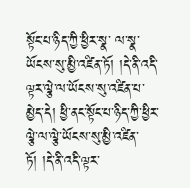སྟོང་པ་ཉིད་ཀྱི་ཕྱིར་སྣ་ ལ་སྣ་ཡོངས་སུ་མྱི་འཛིན་ཏོ། །དེ་ནི་འདི་ལྟར་ལྕེ་ལ་ཡོངས་སུ་འཛིན་པ་མྱེད་དེ། ཕྱི་ནང་སྟོང་པ་ཉིད་ཀྱི་ཕྱིར་ལྕེ་ལ་ལྕེ་ཡོངས་སུ་མྱི་འཛིན་ཏོ། །དེ་ནི་འདི་ལྟར་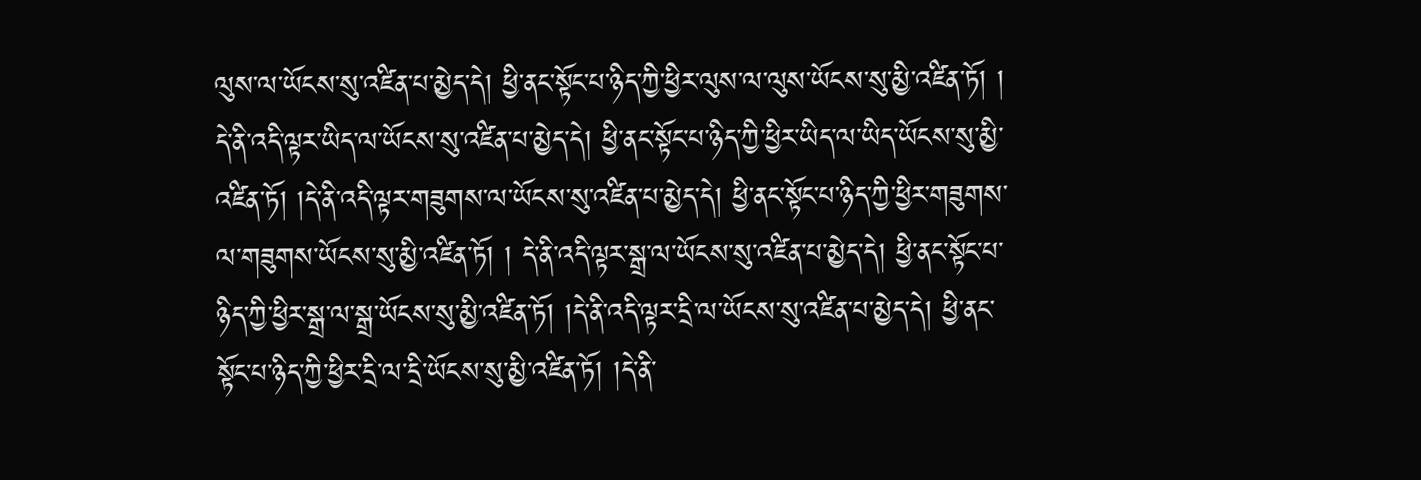ལུས་ལ་ཡོངས་སུ་འཛིན་པ་མྱེད་དེ། ཕྱི་ནང་སྟོང་པ་ཉིད་ཀྱི་ཕྱིར་ལུས་ལ་ལུས་ཡོངས་སུ་མྱི་འཛིན་ཏོ། །
དེ་ནི་འདི་ལྟར་ཡིད་ལ་ཡོངས་སུ་འཛིན་པ་མྱེད་དེ། ཕྱི་ནང་སྟོང་པ་ཉིད་ཀྱི་ཕྱིར་ཡིད་ལ་ཡིད་ཡོངས་སུ་མྱི་འཛིན་ཏོ། །དེ་ནི་འདི་ལྟར་གཟུགས་ལ་ཡོངས་སུ་འཛིན་པ་མྱེད་དེ། ཕྱི་ནང་སྟོང་པ་ཉིད་ཀྱི་ཕྱིར་གཟུགས་ལ་གཟུགས་ཡོངས་སུ་མྱི་འཛིན་ཏོ། ། དེ་ནི་འདི་ལྟར་སྒྲ་ལ་ཡོངས་སུ་འཛིན་པ་མྱེད་དེ། ཕྱི་ནང་སྟོང་པ་ཉིད་ཀྱི་ཕྱིར་སྒྲ་ལ་སྒྲ་ཡོངས་སུ་མྱི་འཛིན་ཏོ། །དེ་ནི་འདི་ལྟར་དྲི་ལ་ཡོངས་སུ་འཛིན་པ་མྱེད་དེ། ཕྱི་ནང་སྟོང་པ་ཉིད་ཀྱི་ཕྱིར་དྲི་ལ་དྲི་ཡོངས་སུ་མྱི་འཛིན་ཏོ། །དེ་ནི་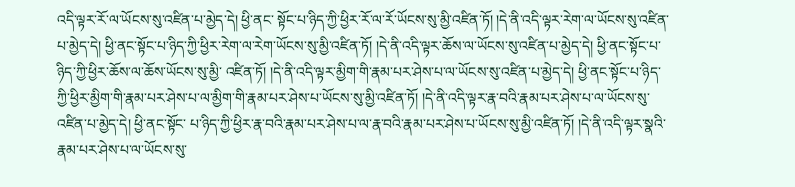འདི་ལྟར་རོ་ལ་ཡོངས་སུ་འཛིན་པ་མྱེད་དེ། ཕྱི་ནང་ སྟོང་པ་ཉིད་ཀྱི་ཕྱིར་རོ་ལ་རོ་ཡོངས་སུ་མྱི་འཛིན་ཏོ། །དེ་ནི་འདི་ལྟར་རེག་ལ་ཡོངས་སུ་འཛིན་པ་མྱེད་དེ། ཕྱི་ནང་སྟོང་པ་ཉིད་ཀྱི་ཕྱིར་རེག་ལ་རེག་ཡོངས་སུ་མྱི་འཛིན་ཏོ། །དེ་ནི་འདི་ལྟར་ཆོས་ལ་ཡོངས་སུ་འཛིན་པ་མྱེད་དེ། ཕྱི་ནང་སྟོང་པ་ཉིད་ཀྱི་ཕྱིར་ཆོས་ལ་ཆོས་ཡོངས་སུ་མྱི་ འཛིན་ཏོ། །དེ་ནི་འདི་ལྟར་མྱིག་གི་རྣམ་པར་ཤེས་པ་ལ་ཡོངས་སུ་འཛིན་པ་མྱེད་དེ། ཕྱི་ནང་སྟོང་པ་ཉིད་ཀྱི་ཕྱིར་མྱིག་གི་རྣམ་པར་ཤེས་པ་ལ་མྱིག་གི་རྣམ་པར་ཤེས་པ་ཡོངས་སུ་མྱི་འཛིན་ཏོ། །དེ་ནི་འདི་ལྟར་རྣ་བའི་རྣམ་པར་ཤེས་པ་ལ་ཡོངས་སུ་འཛིན་པ་མྱེད་དེ། ཕྱི་ནང་སྟོང་ པ་ཉིད་ཀྱི་ཕྱིར་རྣ་བའི་རྣམ་པར་ཤེས་པ་ལ་རྣ་བའི་རྣམ་པར་ཤེས་པ་ཡོངས་སུ་མྱི་འཛིན་ཏོ། །དེ་ནི་འདི་ལྟར་སྣའི་རྣམ་པར་ཤེས་པ་ལ་ཡོངས་སུ་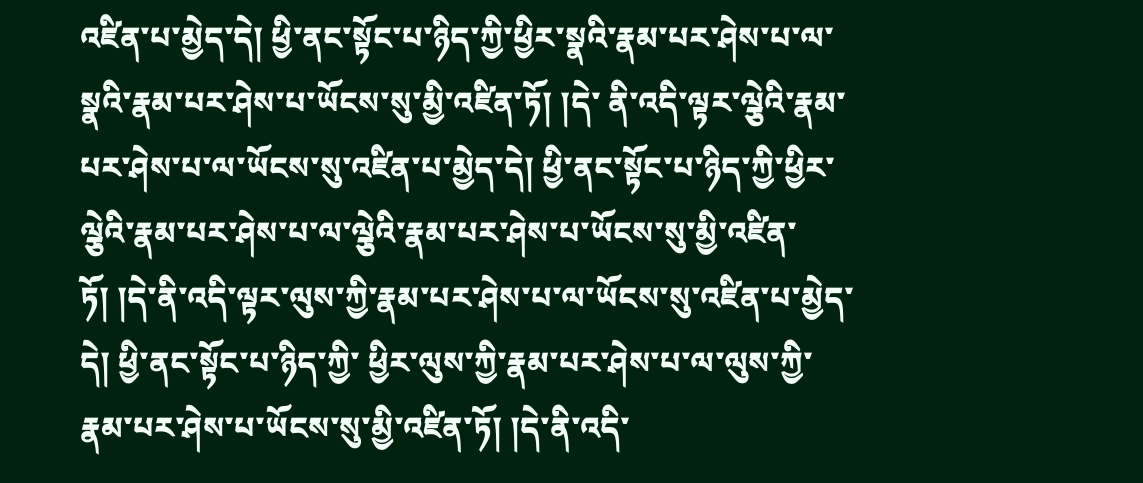འཛིན་པ་མྱེད་དེ། ཕྱི་ནང་སྟོང་པ་ཉིད་ཀྱི་ཕྱིར་སྣའི་རྣམ་པར་ཤེས་པ་ལ་སྣའི་རྣམ་པར་ཤེས་པ་ཡོངས་སུ་མྱི་འཛིན་ཏོ། །དེ་ ནི་འདི་ལྟར་ལྕེའི་རྣམ་པར་ཤེས་པ་ལ་ཡོངས་སུ་འཛིན་པ་མྱེད་དེ། ཕྱི་ནང་སྟོང་པ་ཉིད་ཀྱི་ཕྱིར་ལྕེའི་རྣམ་པར་ཤེས་པ་ལ་ལྕེའི་རྣམ་པར་ཤེས་པ་ཡོངས་སུ་མྱི་འཛིན་ཏོ། །དེ་ནི་འདི་ལྟར་ལུས་ཀྱི་རྣམ་པར་ཤེས་པ་ལ་ཡོངས་སུ་འཛིན་པ་མྱེད་དེ། ཕྱི་ནང་སྟོང་པ་ཉིད་ཀྱི་ ཕྱིར་ལུས་ཀྱི་རྣམ་པར་ཤེས་པ་ལ་ལུས་ཀྱི་རྣམ་པར་ཤེས་པ་ཡོངས་སུ་མྱི་འཛིན་ཏོ། །དེ་ནི་འདི་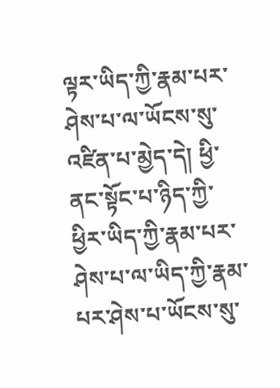ལྟར་ཡིད་ཀྱི་རྣམ་པར་ཤེས་པ་ལ་ཡོངས་སུ་འཛིན་པ་མྱེད་དེ། ཕྱི་ནང་སྟོང་པ་ཉིད་ཀྱི་ཕྱིར་ཡིད་ཀྱི་རྣམ་པར་ཤེས་པ་ལ་ཡིད་ཀྱི་རྣམ་པར་ཤེས་པ་ཡོངས་སུ་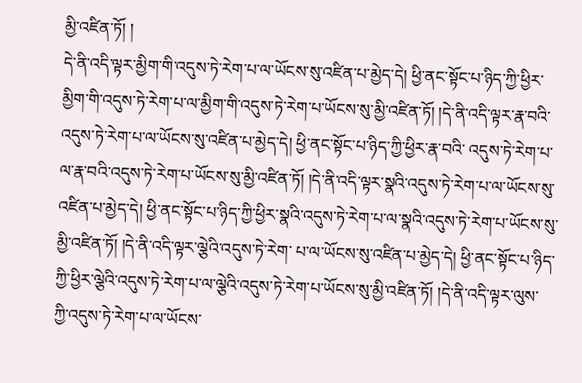མྱི་འཛིན་ཏོ། །
དེ་ནི་འདི་ལྟར་མྱིག་གི་འདུས་ཏེ་རེག་པ་ལ་ཡོངས་སུ་འཛིན་པ་མྱེད་དེ། ཕྱི་ནང་སྟོང་པ་ཉིད་ཀྱི་ཕྱིར་མྱིག་གི་འདུས་ཏེ་རེག་པ་ལ་མྱིག་གི་འདུས་ཏེ་རེག་པ་ཡོངས་སུ་མྱི་འཛིན་ཏོ། །དེ་ནི་འདི་ལྟར་རྣ་བའི་འདུས་ཏེ་རེག་པ་ལ་ཡོངས་སུ་འཛིན་པ་མྱེད་དེ། ཕྱི་ནང་སྟོང་པ་ཉིད་ཀྱི་ཕྱིར་རྣ་བའི་ འདུས་ཏེ་རེག་པ་ལ་རྣ་བའི་འདུས་ཏེ་རེག་པ་ཡོངས་སུ་མྱི་འཛིན་ཏོ། །དེ་ནི་འདི་ལྟར་སྣའི་འདུས་ཏེ་རེག་པ་ལ་ཡོངས་སུ་འཛིན་པ་མྱེད་དེ། ཕྱི་ནང་སྟོང་པ་ཉིད་ཀྱི་ཕྱིར་སྣའི་འདུས་ཏེ་རེག་པ་ལ་སྣའི་འདུས་ཏེ་རེག་པ་ཡོངས་སུ་མྱི་འཛིན་ཏོ། །དེ་ནི་འདི་ལྟར་ལྕེའི་འདུས་ཏེ་རེག་ པ་ལ་ཡོངས་སུ་འཛིན་པ་མྱེད་དེ། ཕྱི་ནང་སྟོང་པ་ཉིད་ཀྱི་ཕྱིར་ལྕེའི་འདུས་ཏེ་རེག་པ་ལ་ལྕེའི་འདུས་ཏེ་རེག་པ་ཡོངས་སུ་མྱི་འཛིན་ཏོ། །དེ་ནི་འདི་ལྟར་ལུས་ཀྱི་འདུས་ཏེ་རེག་པ་ལ་ཡོངས་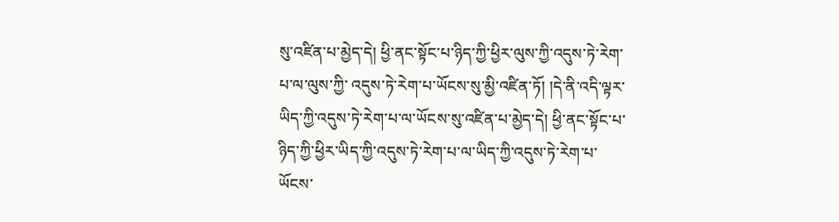སུ་འཛིན་པ་མྱེད་དེ། ཕྱི་ནང་སྟོང་པ་ཉིད་ཀྱི་ཕྱིར་ལུས་ཀྱི་འདུས་ཏེ་རེག་པ་ལ་ལུས་ཀྱི་ འདུས་ཏེ་རེག་པ་ཡོངས་སུ་མྱི་འཛིན་ཏོ། །དེ་ནི་འདི་ལྟར་ཡིད་ཀྱི་འདུས་ཏེ་རེག་པ་ལ་ཡོངས་སུ་འཛིན་པ་མྱེད་དེ། ཕྱི་ནང་སྟོང་པ་ཉིད་ཀྱི་ཕྱིར་ཡིད་ཀྱི་འདུས་ཏེ་རེག་པ་ལ་ཡིད་ཀྱི་འདུས་ཏེ་རེག་པ་ཡོངས་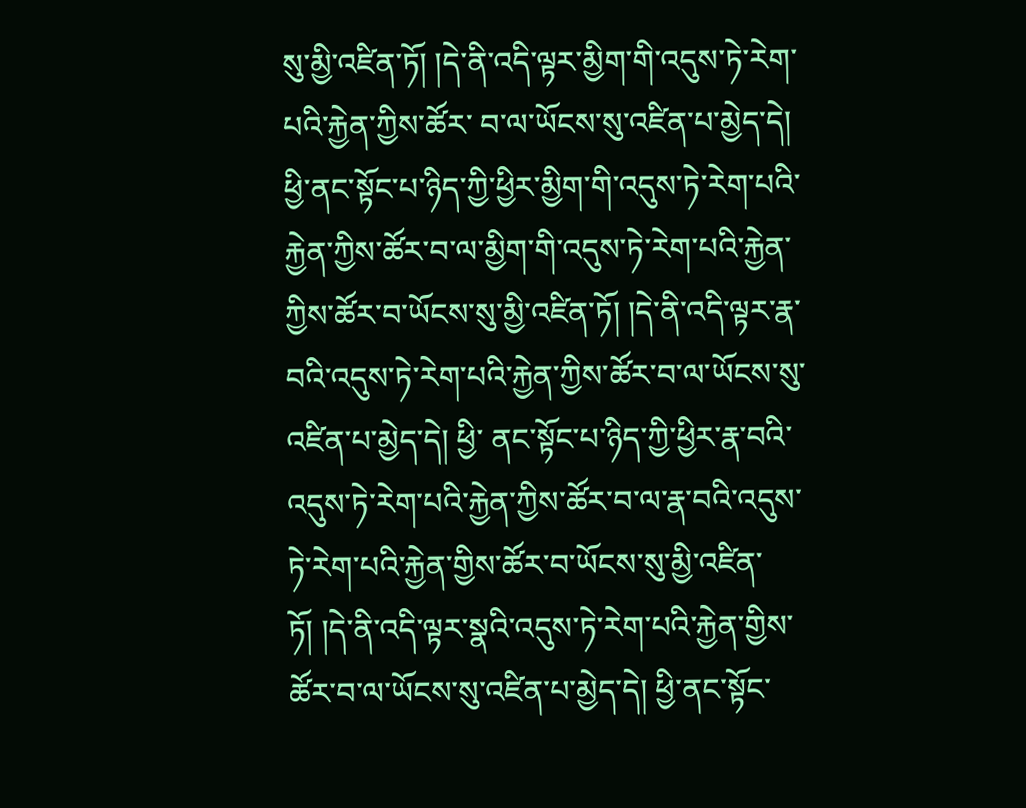སུ་མྱི་འཛིན་ཏོ། །དེ་ནི་འདི་ལྟར་མྱིག་གི་འདུས་ཏེ་རེག་པའི་རྐྱེན་ཀྱིས་ཚོར་ བ་ལ་ཡོངས་སུ་འཛིན་པ་མྱེད་དེ། ཕྱི་ནང་སྟོང་པ་ཉིད་ཀྱི་ཕྱིར་མྱིག་གི་འདུས་ཏེ་རེག་པའི་རྐྱེན་ཀྱིས་ཚོར་བ་ལ་མྱིག་གི་འདུས་ཏེ་རེག་པའི་རྐྱེན་ཀྱིས་ཚོར་བ་ཡོངས་སུ་མྱི་འཛིན་ཏོ། །དེ་ནི་འདི་ལྟར་རྣ་བའི་འདུས་ཏེ་རེག་པའི་རྐྱེན་ཀྱིས་ཚོར་བ་ལ་ཡོངས་སུ་འཛིན་པ་མྱེད་དེ། ཕྱི་ ནང་སྟོང་པ་ཉིད་ཀྱི་ཕྱིར་རྣ་བའི་འདུས་ཏེ་རེག་པའི་རྐྱེན་ཀྱིས་ཚོར་བ་ལ་རྣ་བའི་འདུས་ཏེ་རེག་པའི་རྐྱེན་གྱིས་ཚོར་བ་ཡོངས་སུ་མྱི་འཛིན་ཏོ། །དེ་ནི་འདི་ལྟར་སྣའི་འདུས་ཏེ་རེག་པའི་རྐྱེན་གྱིས་ཚོར་བ་ལ་ཡོངས་སུ་འཛིན་པ་མྱེད་དེ། ཕྱི་ནང་སྟོང་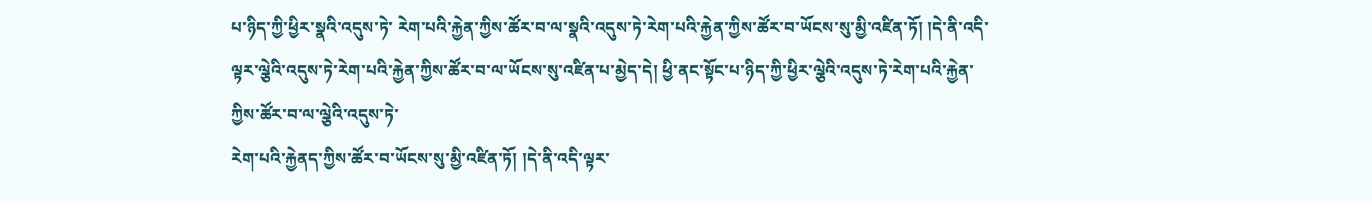པ་ཉིད་ཀྱི་ཕྱིར་སྣའི་འདུས་ཏེ་ རེག་པའི་རྐྱེན་ཀྱིས་ཚོར་བ་ལ་སྣའི་འདུས་ཏེ་རེག་པའི་རྐྱེན་ཀྱིས་ཚོར་བ་ཡོངས་སུ་མྱི་འཛིན་ཏོ། །དེ་ནི་འདི་ལྟར་ལྕེའི་འདུས་ཏེ་རེག་པའི་རྐྱེན་ཀྱིས་ཚོར་བ་ལ་ཡོངས་སུ་འཛིན་པ་མྱེད་དེ། ཕྱི་ནང་སྟོང་པ་ཉིད་ཀྱི་ཕྱིར་ལྕེའི་འདུས་ཏེ་རེག་པའི་རྐྱེན་ཀྱིས་ཚོར་བ་ལ་ལྕེའི་འདུས་ཏེ་
རེག་པའི་རྐྱེནད་ཀྱིས་ཚོར་བ་ཡོངས་སུ་མྱི་འཛིན་ཏོ། །དེ་ནི་འདི་ལྟར་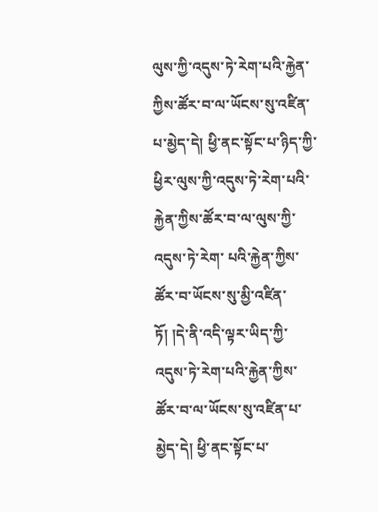ལུས་ཀྱི་འདུས་ཏེ་རེག་པའི་རྐྱེན་ཀྱིས་ཚོར་བ་ལ་ཡོངས་སུ་འཛིན་པ་མྱེད་དེ། ཕྱི་ནང་སྟོང་པ་ཉིད་ཀྱི་ཕྱིར་ལུས་ཀྱི་འདུས་ཏེ་རེག་པའི་རྐྱེན་ཀྱིས་ཚོར་བ་ལ་ལུས་ཀྱི་འདུས་ཏེ་རེག་ པའི་རྐྱེན་ཀྱིས་ཚོར་བ་ཡོངས་སུ་མྱི་འཛིན་ཏོ། །དེ་ནི་འདི་ལྟར་ཡིད་ཀྱི་འདུས་ཏེ་རེག་པའི་རྐྱེན་ཀྱིས་ཚོར་བ་ལ་ཡོངས་སུ་འཛིན་པ་མྱེད་དེ། ཕྱི་ནང་སྟོང་པ་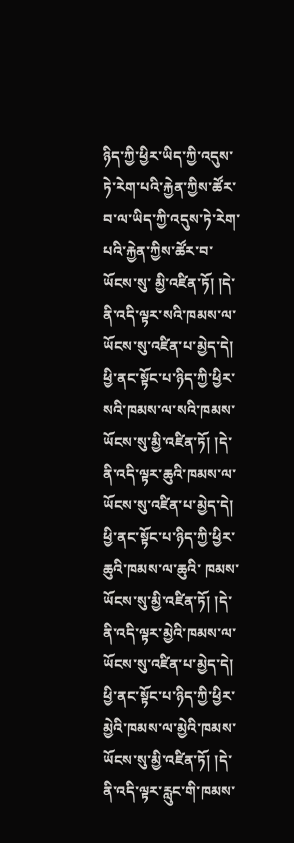ཉིད་ཀྱི་ཕྱིར་ཡིད་ཀྱི་འདུས་ཏེ་རེག་པའི་རྐྱེན་ཀྱིས་ཚོར་བ་ལ་ཡིད་ཀྱི་འདུས་ཏེ་རེག་པའི་རྐྱེན་ཀྱིས་ཚོར་བ་ཡོངས་སུ་ མྱི་འཛིན་ཏོ། །དེ་ནི་འདི་ལྟར་སའི་ཁམས་ལ་ཡོངས་སུ་འཛིན་པ་མྱེད་དེ། ཕྱི་ནང་སྟོང་པ་ཉིད་ཀྱི་ཕྱིར་སའི་ཁམས་ལ་སའི་ཁམས་ཡོངས་སུ་མྱི་འཛིན་ཏོ། །དེ་ནི་འདི་ལྟར་ཆུའི་ཁམས་ལ་ཡོངས་སུ་འཛིན་པ་མྱེད་དེ། ཕྱི་ནང་སྟོང་པ་ཉིད་ཀྱི་ཕྱིར་ཆུའི་ཁམས་ལ་ཆུའི་ ཁམས་ཡོངས་སུ་མྱི་འཛིན་ཏོ། །དེ་ནི་འདི་ལྟར་མྱེའི་ཁམས་ལ་ཡོངས་སུ་འཛིན་པ་མྱེད་དེ། ཕྱི་ནང་སྟོང་པ་ཉིད་ཀྱི་ཕྱིར་མྱེའི་ཁམས་ལ་མྱེའི་ཁམས་ཡོངས་སུ་མྱི་འཛིན་ཏོ། །དེ་ནི་འདི་ལྟར་རླུང་གི་ཁམས་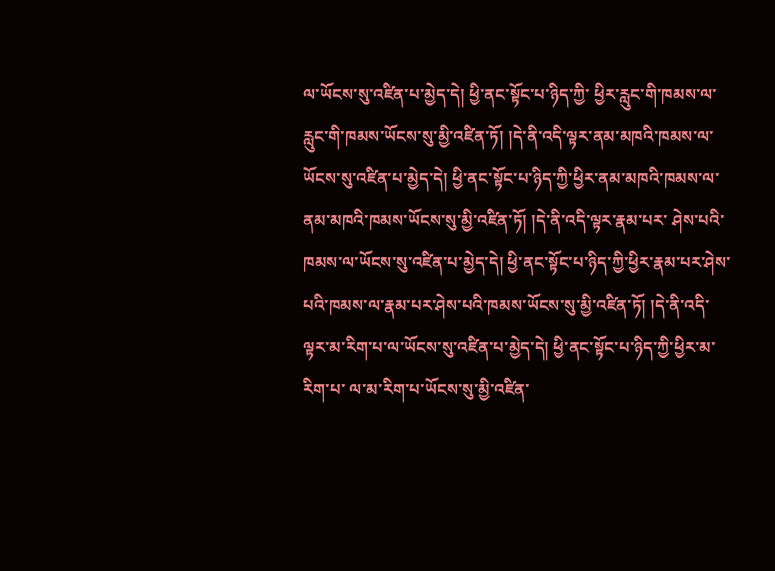ལ་ཡོངས་སུ་འཛིན་པ་མྱེད་དེ། ཕྱི་ནང་སྟོང་པ་ཉིད་ཀྱི་ ཕྱིར་རླུང་གི་ཁམས་ལ་རླུང་གི་ཁམས་ཡོངས་སུ་མྱི་འཛིན་ཏོ། །དེ་ནི་འདི་ལྟར་ནམ་མཁའི་ཁམས་ལ་ཡོངས་སུ་འཛིན་པ་མྱེད་དེ། ཕྱི་ནང་སྟོང་པ་ཉིད་ཀྱི་ཕྱིར་ནམ་མཁའི་ཁམས་ལ་ནམ་མཁའི་ཁམས་ཡོངས་སུ་མྱི་འཛིན་ཏོ། །དེ་ནི་འདི་ལྟར་རྣམ་པར་ ཤེས་པའི་ཁམས་ལ་ཡོངས་སུ་འཛིན་པ་མྱེད་དེ། ཕྱི་ནང་སྟོང་པ་ཉིད་ཀྱི་ཕྱིར་རྣམ་པར་ཤེས་པའི་ཁམས་ལ་རྣམ་པར་ཤེས་པའི་ཁམས་ཡོངས་སུ་མྱི་འཛིན་ཏོ། །དེ་ནི་འདི་ལྟར་མ་རིག་པ་ལ་ཡོངས་སུ་འཛིན་པ་མྱེད་དེ། ཕྱི་ནང་སྟོང་པ་ཉིད་ཀྱི་ཕྱིར་མ་རིག་པ་ ལ་མ་རིག་པ་ཡོངས་སུ་མྱི་འཛིན་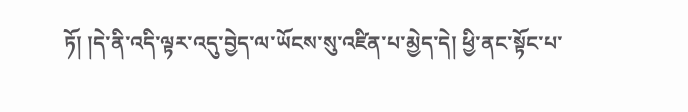ཏོ། །དེ་ནི་འདི་ལྟར་འདུ་བྱེད་ལ་ཡོངས་སུ་འཛིན་པ་མྱེད་དེ། ཕྱི་ནང་སྟོང་པ་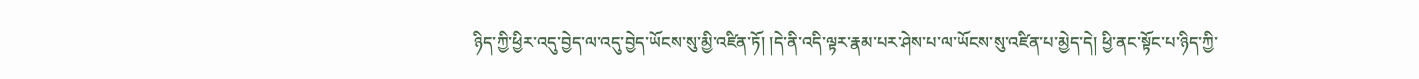ཉིད་ཀྱི་ཕྱིར་འདུ་བྱེད་ལ་འདུ་བྱེད་ཡོངས་སུ་མྱི་འཛིན་ཏོ། །དེ་ནི་འདི་ལྟར་རྣམ་པར་ཤེས་པ་ལ་ཡོངས་སུ་འཛིན་པ་མྱེད་དེ། ཕྱི་ནང་སྟོང་པ་ཉིད་ཀྱི་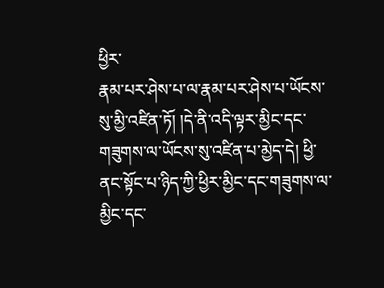ཕྱིར་
རྣམ་པར་ཤེས་པ་ལ་རྣམ་པར་ཤེས་པ་ཡོངས་སུ་མྱི་འཛིན་ཏོ། །དེ་ནི་འདི་ལྟར་མྱིང་དང་གཟུགས་ལ་ཡོངས་སུ་འཛིན་པ་མྱེད་དེ། ཕྱི་ནང་སྟོང་པ་ཉིད་ཀྱི་ཕྱིར་མྱིང་དང་གཟུགས་ལ་མྱིང་དང་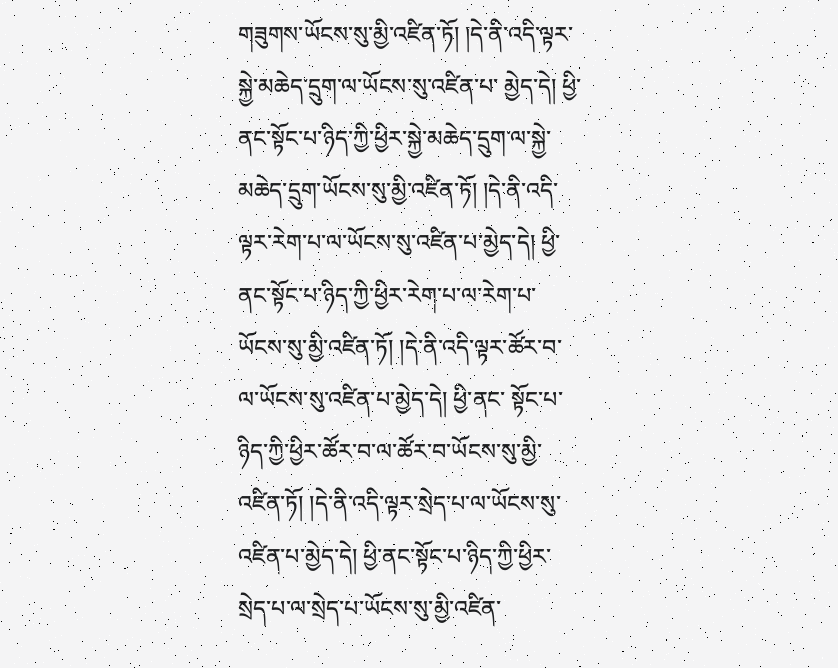གཟུགས་ཡོངས་སུ་མྱི་འཛིན་ཏོ། །དེ་ནི་འདི་ལྟར་སྐྱེ་མཆེད་དྲུག་ལ་ཡོངས་སུ་འཛིན་པ་ མྱེད་དེ། ཕྱི་ནང་སྟོང་པ་ཉིད་ཀྱི་ཕྱིར་སྐྱེ་མཆེད་དྲུག་ལ་སྐྱེ་མཆེད་དྲུག་ཡོངས་སུ་མྱི་འཛིན་ཏོ། །དེ་ནི་འདི་ལྟར་རེག་པ་ལ་ཡོངས་སུ་འཛིན་པ་མྱེད་དེ། ཕྱི་ནང་སྟོང་པ་ཉིད་ཀྱི་ཕྱིར་རེག་པ་ལ་རེག་པ་ཡོངས་སུ་མྱི་འཛིན་ཏོ། །དེ་ནི་འདི་ལྟར་ཚོར་བ་ལ་ཡོངས་སུ་འཛིན་པ་མྱེད་དེ། ཕྱི་ནང་ སྟོང་པ་ཉིད་ཀྱི་ཕྱིར་ཚོར་བ་ལ་ཚོར་བ་ཡོངས་སུ་མྱི་འཛིན་ཏོ། །དེ་ནི་འདི་ལྟར་སྲེད་པ་ལ་ཡོངས་སུ་འཛིན་པ་མྱེད་དེ། ཕྱི་ནང་སྟོང་པ་ཉིད་ཀྱི་ཕྱིར་སྲེད་པ་ལ་སྲེད་པ་ཡོངས་སུ་མྱི་འཛིན་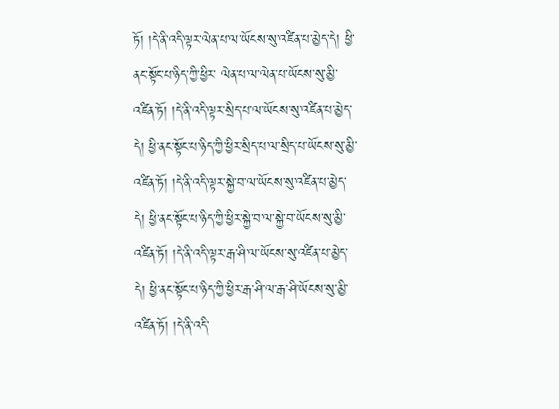ཏོ། །དེ་ནི་འདི་ལྟར་ལེན་པ་ལ་ཡོངས་སུ་འཛིན་པ་མྱེད་དེ། ཕྱི་ནང་སྟོང་པ་ཉིད་ཀྱི་ཕྱིར་ ལེན་པ་ལ་ལེན་པ་ཡོངས་སུ་མྱི་འཛིན་ཏོ། །དེ་ནི་འདི་ལྟར་སྲིད་པ་ལ་ཡོངས་སུ་འཛིན་པ་མྱེད་དེ། ཕྱི་ནང་སྟོང་པ་ཉིད་ཀྱི་ཕྱིར་སྲིད་པ་ལ་སྲིད་པ་ཡོངས་སུ་མྱི་འཛིན་ཏོ། །དེ་ནི་འདི་ལྟར་སྐྱེ་བ་ལ་ཡོངས་སུ་འཛིན་པ་མྱེད་དེ། ཕྱི་ནང་སྟོང་པ་ཉིད་ཀྱི་ཕྱིར་སྐྱེ་བ་ལ་སྐྱེ་བ་ཡོངས་སུ་མྱི་ འཛིན་ཏོ། །དེ་ནི་འདི་ལྟར་རྒ་ཤི་ལ་ཡོངས་སུ་འཛིན་པ་མྱེད་དེ། ཕྱི་ནང་སྟོང་པ་ཉིད་ཀྱི་ཕྱིར་རྒ་ཤི་ལ་རྒ་ཤི་ཡོངས་སུ་མྱི་འཛིན་ཏོ། །དེ་ནི་འདི་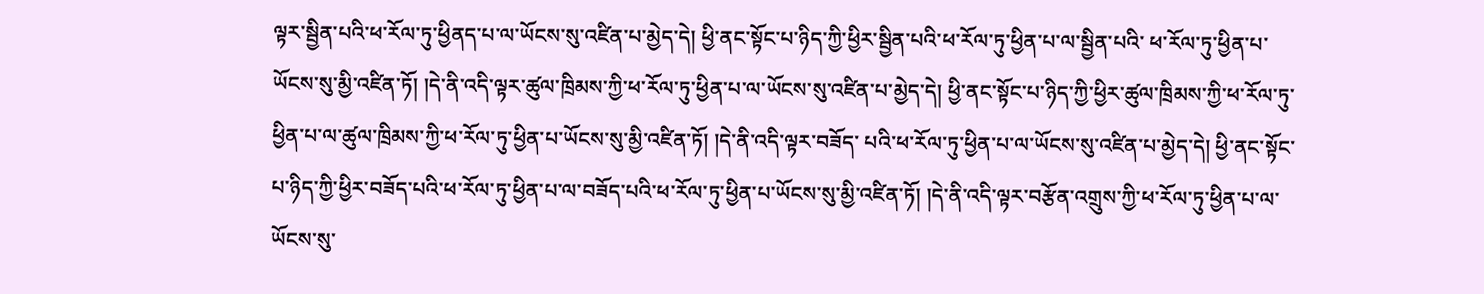ལྟར་སྦྱིན་པའི་ཕ་རོལ་ཏུ་ཕྱིནད་པ་ལ་ཡོངས་སུ་འཛིན་པ་མྱེད་དེ། ཕྱི་ནང་སྟོང་པ་ཉིད་ཀྱི་ཕྱིར་སྦྱིན་པའི་ཕ་རོལ་ཏུ་ཕྱིན་པ་ལ་སྦྱིན་པའི་ ཕ་རོལ་ཏུ་ཕྱིན་པ་ཡོངས་སུ་མྱི་འཛིན་ཏོ། །དེ་ནི་འདི་ལྟར་ཚུལ་ཁྲིམས་ཀྱི་ཕ་རོལ་ཏུ་ཕྱིན་པ་ལ་ཡོངས་སུ་འཛིན་པ་མྱེད་དེ། ཕྱི་ནང་སྟོང་པ་ཉིད་ཀྱི་ཕྱིར་ཚུལ་ཁྲིམས་ཀྱི་ཕ་རོལ་ཏུ་ཕྱིན་པ་ལ་ཚུལ་ཁྲིམས་ཀྱི་ཕ་རོལ་ཏུ་ཕྱིན་པ་ཡོངས་སུ་མྱི་འཛིན་ཏོ། །དེ་ནི་འདི་ལྟར་བཟོད་ པའི་ཕ་རོལ་ཏུ་ཕྱིན་པ་ལ་ཡོངས་སུ་འཛིན་པ་མྱེད་དེ། ཕྱི་ནང་སྟོང་པ་ཉིད་ཀྱི་ཕྱིར་བཟོད་པའི་ཕ་རོལ་ཏུ་ཕྱིན་པ་ལ་བཟོད་པའི་ཕ་རོལ་ཏུ་ཕྱིན་པ་ཡོངས་སུ་མྱི་འཛིན་ཏོ། །དེ་ནི་འདི་ལྟར་བརྩོན་འགྲུས་ཀྱི་ཕ་རོལ་ཏུ་ཕྱིན་པ་ལ་ཡོངས་སུ་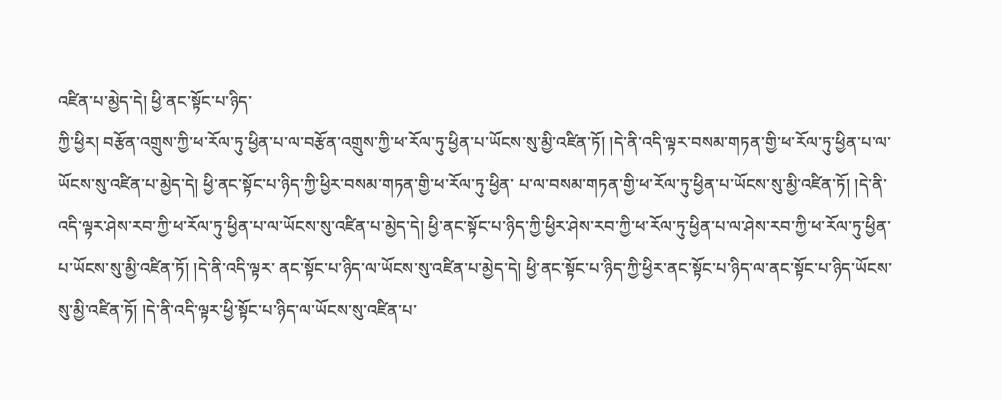འཛིན་པ་མྱེད་དེ། ཕྱི་ནང་སྟོང་པ་ཉིད་
ཀྱི་ཕྱིར། བརྩོན་འགྲུས་ཀྱི་ཕ་རོལ་ཏུ་ཕྱིན་པ་ལ་བརྩོན་འགྲུས་ཀྱི་ཕ་རོལ་ཏུ་ཕྱིན་པ་ཡོངས་སུ་མྱི་འཛིན་ཏོ། །དེ་ནི་འདི་ལྟར་བསམ་གཏན་གྱི་ཕ་རོལ་ཏུ་ཕྱིན་པ་ལ་ཡོངས་སུ་འཛིན་པ་མྱེད་དེ། ཕྱི་ནང་སྟོང་པ་ཉིད་ཀྱི་ཕྱིར་བསམ་གཏན་གྱི་ཕ་རོལ་ཏུ་ཕྱིན་ པ་ལ་བསམ་གཏན་གྱི་ཕ་རོལ་ཏུ་ཕྱིན་པ་ཡོངས་སུ་མྱི་འཛིན་ཏོ། །དེ་ནི་འདི་ལྟར་ཤེས་རབ་ཀྱི་ཕ་རོལ་ཏུ་ཕྱིན་པ་ལ་ཡོངས་སུ་འཛིན་པ་མྱེད་དེ། ཕྱི་ནང་སྟོང་པ་ཉིད་ཀྱི་ཕྱིར་ཤེས་རབ་ཀྱི་ཕ་རོལ་ཏུ་ཕྱིན་པ་ལ་ཤེས་རབ་ཀྱི་ཕ་རོལ་ཏུ་ཕྱིན་པ་ཡོངས་སུ་མྱི་འཛིན་ཏོ། །དེ་ནི་འདི་ལྟར་ ནང་སྟོང་པ་ཉིད་ལ་ཡོངས་སུ་འཛིན་པ་མྱེད་དེ། ཕྱི་ནང་སྟོང་པ་ཉིད་ཀྱི་ཕྱིར་ནང་སྟོང་པ་ཉིད་ལ་ནང་སྟོང་པ་ཉིད་ཡོངས་སུ་མྱི་འཛིན་ཏོ། །དེ་ནི་འདི་ལྟར་ཕྱི་སྟོང་པ་ཉིད་ལ་ཡོངས་སུ་འཛིན་པ་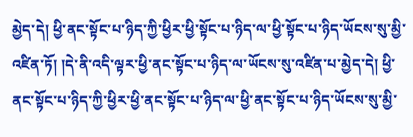མྱེད་དེ། ཕྱི་ནང་སྟོང་པ་ཉིད་ཀྱི་ཕྱིར་ཕྱི་སྟོང་པ་ཉིད་ལ་ཕྱི་སྟོང་པ་ཉིད་ཡོངས་སུ་མྱི་ འཛིན་ཏོ། །དེ་ནི་འདི་ལྟར་ཕྱི་ནང་སྟོང་པ་ཉིད་ལ་ཡོངས་སུ་འཛིན་པ་མྱེད་དེ། ཕྱི་ནང་སྟོང་པ་ཉིད་ཀྱི་ཕྱིར་ཕྱི་ནང་སྟོང་པ་ཉིད་ལ་ཕྱི་ནང་སྟོང་པ་ཉིད་ཡོངས་སུ་མྱི་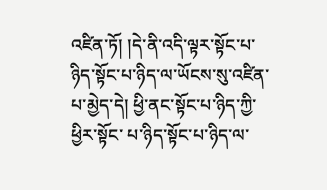འཛིན་ཏོ། །དེ་ནི་འདི་ལྟར་སྟོང་པ་ཉིད་སྟོང་པ་ཉིད་ལ་ཡོངས་སུ་འཛིན་པ་མྱེད་དེ། ཕྱི་ནང་སྟོང་པ་ཉིད་ཀྱི་ཕྱིར་སྟོང་ པ་ཉིད་སྟོང་པ་ཉིད་ལ་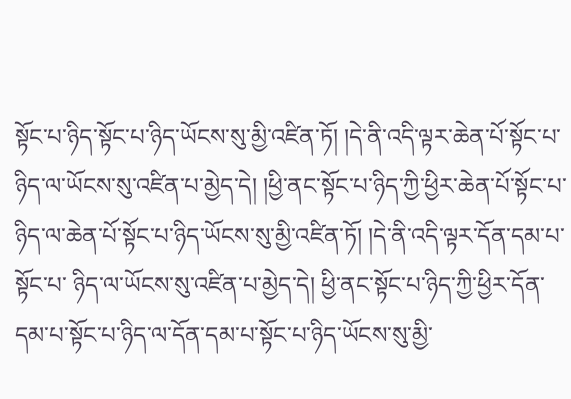སྟོང་པ་ཉིད་སྟོང་པ་ཉིད་ཡོངས་སུ་མྱི་འཛིན་ཏོ། །དེ་ནི་འདི་ལྟར་ཆེན་པོ་སྟོང་པ་ཉིད་ལ་ཡོངས་སུ་འཛིན་པ་མྱེད་དེ། །ཕྱི་ནང་སྟོང་པ་ཉིད་ཀྱི་ཕྱིར་ཆེན་པོ་སྟོང་པ་ཉིད་ལ་ཆེན་པོ་སྟོང་པ་ཉིད་ཡོངས་སུ་མྱི་འཛིན་ཏོ། །དེ་ནི་འདི་ལྟར་དོན་དམ་པ་སྟོང་པ་ ཉིད་ལ་ཡོངས་སུ་འཛིན་པ་མྱེད་དེ། ཕྱི་ནང་སྟོང་པ་ཉིད་ཀྱི་ཕྱིར་དོན་དམ་པ་སྟོང་པ་ཉིད་ལ་དོན་དམ་པ་སྟོང་པ་ཉིད་ཡོངས་སུ་མྱི་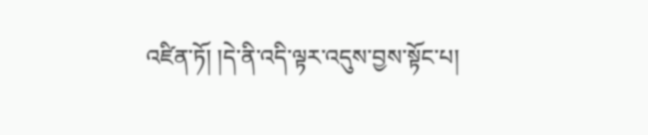འཛིན་ཏོ། །དེ་ནི་འདི་ལྟར་འདུས་བྱས་སྟོང་པ།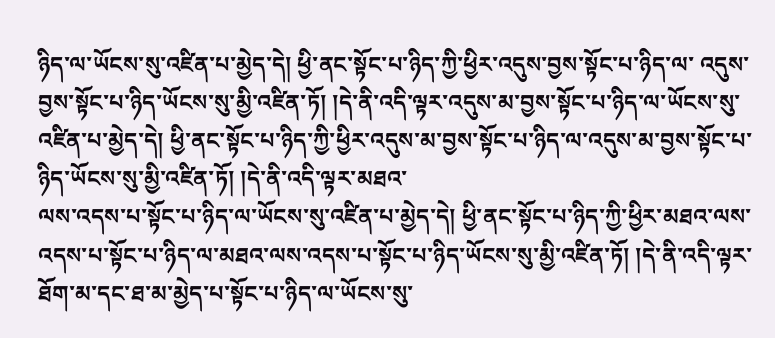ཉིད་ལ་ཡོངས་སུ་འཛིན་པ་མྱེད་དེ། ཕྱི་ནང་སྟོང་པ་ཉིད་ཀྱི་ཕྱིར་འདུས་བྱས་སྟོང་པ་ཉིད་ལ་ འདུས་བྱས་སྟོང་པ་ཉིད་ཡོངས་སུ་མྱི་འཛིན་ཏོ། །དེ་ནི་འདི་ལྟར་འདུས་མ་བྱས་སྟོང་པ་ཉིད་ལ་ཡོངས་སུ་འཛིན་པ་མྱེད་དེ། ཕྱི་ནང་སྟོང་པ་ཉིད་ཀྱི་ཕྱིར་འདུས་མ་བྱས་སྟོང་པ་ཉིད་ལ་འདུས་མ་བྱས་སྟོང་པ་ཉིད་ཡོངས་སུ་མྱི་འཛིན་ཏོ། །དེ་ནི་འདི་ལྟར་མཐའ་
ལས་འདས་པ་སྟོང་པ་ཉིད་ལ་ཡོངས་སུ་འཛིན་པ་མྱེད་དེ། ཕྱི་ནང་སྟོང་པ་ཉིད་ཀྱི་ཕྱིར་མཐའ་ལས་འདས་པ་སྟོང་པ་ཉིད་ལ་མཐའ་ལས་འདས་པ་སྟོང་པ་ཉིད་ཡོངས་སུ་མྱི་འཛིན་ཏོ། །དེ་ནི་འདི་ལྟར་ཐོག་མ་དང་ཐ་མ་མྱེད་པ་སྟོང་པ་ཉིད་ལ་ཡོངས་སུ་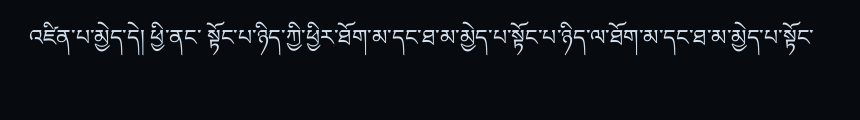འཛིན་པ་མྱེད་དེ། ཕྱི་ནང་ སྟོང་པ་ཉིད་ཀྱི་ཕྱིར་ཐོག་མ་དང་ཐ་མ་མྱེད་པ་སྟོང་པ་ཉིད་ལ་ཐོག་མ་དང་ཐ་མ་མྱེད་པ་སྟོང་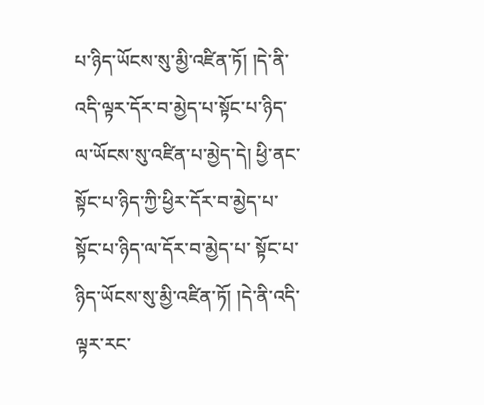པ་ཉིད་ཡོངས་སུ་མྱི་འཛིན་ཏོ། །དེ་ནི་འདི་ལྟར་དོར་བ་མྱེད་པ་སྟོང་པ་ཉིད་ལ་ཡོངས་སུ་འཛིན་པ་མྱེད་དེ། ཕྱི་ནང་སྟོང་པ་ཉིད་ཀྱི་ཕྱིར་དོར་བ་མྱེད་པ་སྟོང་པ་ཉིད་ལ་དོར་བ་མྱེད་པ་ སྟོང་པ་ཉིད་ཡོངས་སུ་མྱི་འཛིན་ཏོ། །དེ་ནི་འདི་ལྟར་རང་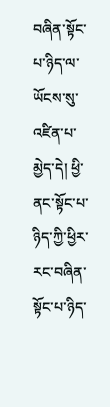བཞིན་སྟོང་པ་ཉིད་ལ་ཡོངས་སུ་འཛིན་པ་མྱེད་དེ། ཕྱི་ནང་སྟོང་པ་ཉིད་ཀྱི་ཕྱིར་རང་བཞིན་སྟོང་པ་ཉིད་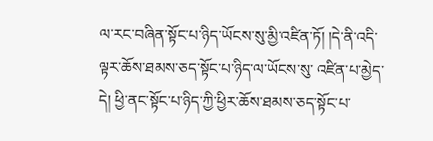ལ་རང་བཞིན་སྟོང་པ་ཉིད་ཡོངས་སུ་མྱི་འཛིན་ཏོ། །དེ་ནི་འདི་ལྟར་ཆོས་ཐམས་ཅད་སྟོང་པ་ཉིད་ལ་ཡོངས་སུ་ འཛིན་པ་མྱེད་དེ། ཕྱི་ནང་སྟོང་པ་ཉིད་ཀྱི་ཕྱིར་ཆོས་ཐམས་ཅད་སྟོང་པ་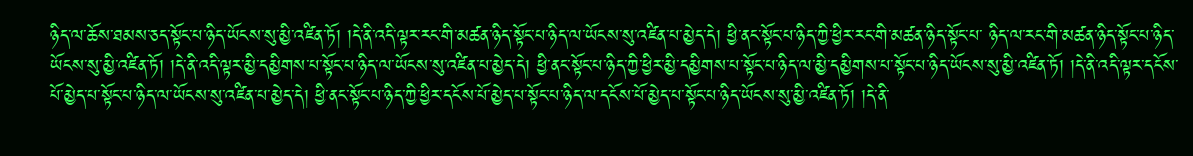ཉིད་ལ་ཆོས་ཐམས་ཅད་སྟོང་པ་ཉིད་ཡོངས་སུ་མྱི་འཛིན་ཏོ། །དེ་ནི་འདི་ལྟར་རང་གི་མཚན་ཉིད་སྟོང་པ་ཉིད་ལ་ཡོངས་སུ་འཛིན་པ་མྱེད་དེ། ཕྱི་ནང་སྟོང་པ་ཉིད་ཀྱི་ཕྱིར་རང་གི་མཚན་ཉིད་སྟོང་པ་ ཉིད་ལ་རང་གི་མཚན་ཉིད་སྟོང་པ་ཉིད་ཡོངས་སུ་མྱི་འཛིན་ཏོ། །དེ་ནི་འདི་ལྟར་མྱི་དམྱིགས་པ་སྟོང་པ་ཉིད་ལ་ཡོངས་སུ་འཛིན་པ་མྱེད་དེ། ཕྱི་ནང་སྟོང་པ་ཉིད་ཀྱི་ཕྱིར་མྱི་དམྱིགས་པ་སྟོང་པ་ཉིད་ལ་མྱི་དམྱིགས་པ་སྟོང་པ་ཉིད་ཡོངས་སུ་མྱི་འཛིན་ཏོ། །དེ་ནི་འདི་ལྟར་དངོས་ པོ་མྱེད་པ་སྟོང་པ་ཉིད་ལ་ཡོངས་སུ་འཛིན་པ་མྱེད་དེ། ཕྱི་ནང་སྟོང་པ་ཉིད་ཀྱི་ཕྱིར་དངོས་པོ་མྱེད་པ་སྟོང་པ་ཉིད་ལ་དངོས་པོ་མྱེད་པ་སྟོང་པ་ཉིད་ཡོངས་སུ་མྱི་འཛིན་ཏོ། །དེ་ནི་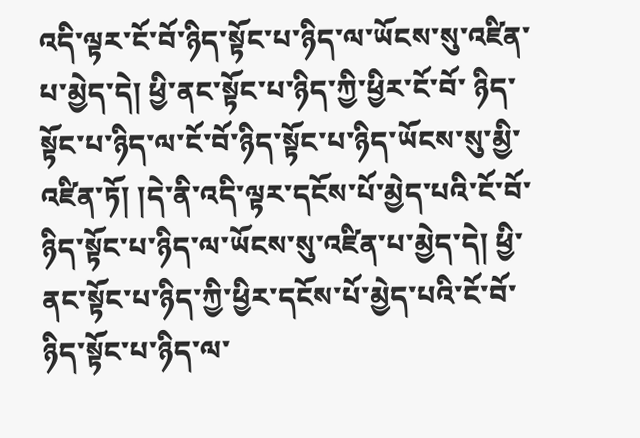འདི་ལྟར་ངོ་བོ་ཉིད་སྟོང་པ་ཉིད་ལ་ཡོངས་སུ་འཛིན་པ་མྱེད་དེ། ཕྱི་ནང་སྟོང་པ་ཉིད་ཀྱི་ཕྱིར་ངོ་བོ་ ཉིད་སྟོང་པ་ཉིད་ལ་ངོ་བོ་ཉིད་སྟོང་པ་ཉིད་ཡོངས་སུ་མྱི་འཛིན་ཏོ། །དེ་ནི་འདི་ལྟར་དངོས་པོ་མྱེད་པའི་ངོ་བོ་ཉིད་སྟོང་པ་ཉིད་ལ་ཡོངས་སུ་འཛིན་པ་མྱེད་དེ། ཕྱི་ནང་སྟོང་པ་ཉིད་ཀྱི་ཕྱིར་དངོས་པོ་མྱེད་པའི་ངོ་བོ་ཉིད་སྟོང་པ་ཉིད་ལ་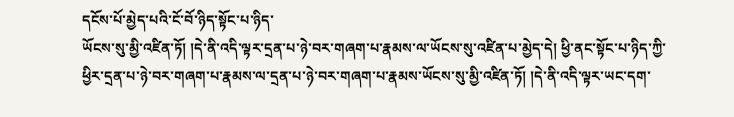དངོས་པོ་མྱེད་པའི་ངོ་བོ་ཉིད་སྟོང་པ་ཉིད་
ཡོངས་སུ་མྱི་འཛིན་ཏོ། །དེ་ནི་འདི་ལྟར་དྲན་པ་ཉེ་བར་གཞག་པ་རྣམས་ལ་ཡོངས་སུ་འཛིན་པ་མྱེད་དེ། ཕྱི་ནང་སྟོང་པ་ཉིད་ཀྱི་ཕྱིར་དྲན་པ་ཉེ་བར་གཞག་པ་རྣམས་ལ་དྲན་པ་ཉེ་བར་གཞག་པ་རྣམས་ཡོངས་སུ་མྱི་འཛིན་ཏོ། །དེ་ནི་འདི་ལྟར་ཡང་དག་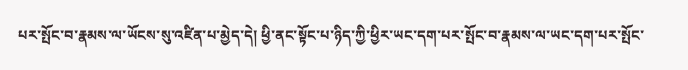པར་སྤོང་བ་རྣམས་ལ་ཡོངས་སུ་འཛིན་པ་མྱེད་དེ། ཕྱི་ནང་སྟོང་པ་ཉིད་ཀྱི་ཕྱིར་ཡང་དག་པར་སྤོང་བ་རྣམས་ལ་ཡང་དག་པར་སྤོང་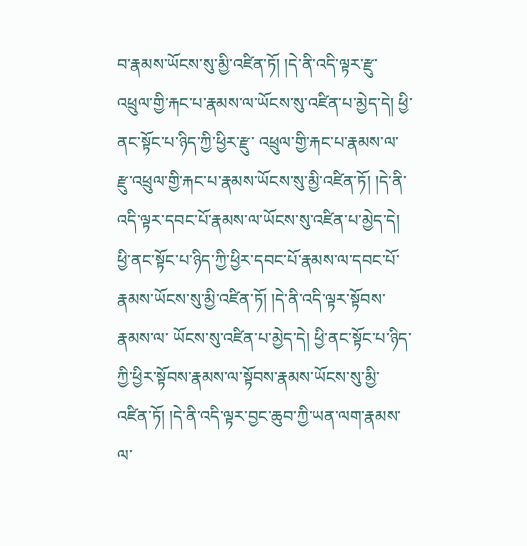བ་རྣམས་ཡོངས་སུ་མྱི་འཛིན་ཏོ། །དེ་ནི་འདི་ལྟར་རྫུ་འཕྲུལ་གྱི་རྐང་པ་རྣམས་ལ་ཡོངས་སུ་འཛིན་པ་མྱེད་དེ། ཕྱི་ནང་སྟོང་པ་ཉིད་ཀྱི་ཕྱིར་རྫུ་ འཕྲུལ་གྱི་རྐང་པ་རྣམས་ལ་རྫུ་འཕྲུལ་གྱི་རྐང་པ་རྣམས་ཡོངས་སུ་མྱི་འཛིན་ཏོ། །དེ་ནི་འདི་ལྟར་དབང་པོ་རྣམས་ལ་ཡོངས་སུ་འཛིན་པ་མྱེད་དེ། ཕྱི་ནང་སྟོང་པ་ཉིད་ཀྱི་ཕྱིར་དབང་པོ་རྣམས་ལ་དབང་པོ་རྣམས་ཡོངས་སུ་མྱི་འཛིན་ཏོ། །དེ་ནི་འདི་ལྟར་སྟོབས་རྣམས་ལ་ ཡོངས་སུ་འཛིན་པ་མྱེད་དེ། ཕྱི་ནང་སྟོང་པ་ཉིད་ཀྱི་ཕྱིར་སྟོབས་རྣམས་ལ་སྟོབས་རྣམས་ཡོངས་སུ་མྱི་འཛིན་ཏོ། །དེ་ནི་འདི་ལྟར་བྱང་ཆུབ་ཀྱི་ཡན་ལག་རྣམས་ལ་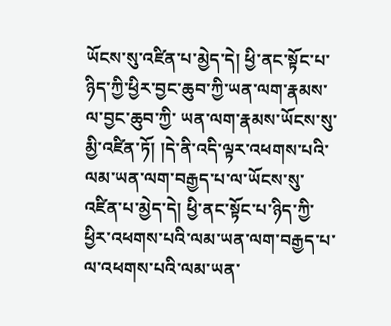ཡོངས་སུ་འཛིན་པ་མྱེད་དེ། ཕྱི་ནང་སྟོང་པ་ཉིད་ཀྱི་ཕྱིར་བྱང་ཆུབ་ཀྱི་ཡན་ལག་རྣམས་ལ་བྱང་ཆུབ་ཀྱི་ ཡན་ལག་རྣམས་ཡོངས་སུ་མྱི་འཛིན་ཏོ། །དེ་ནི་འདི་ལྟར་འཕགས་པའི་ལམ་ཡན་ལག་བརྒྱད་པ་ལ་ཡོངས་སུ་འཛིན་པ་མྱེད་དེ། ཕྱི་ནང་སྟོང་པ་ཉིད་ཀྱི་ཕྱིར་འཕགས་པའི་ལམ་ཡན་ལག་བརྒྱད་པ་ལ་འཕགས་པའི་ལམ་ཡན་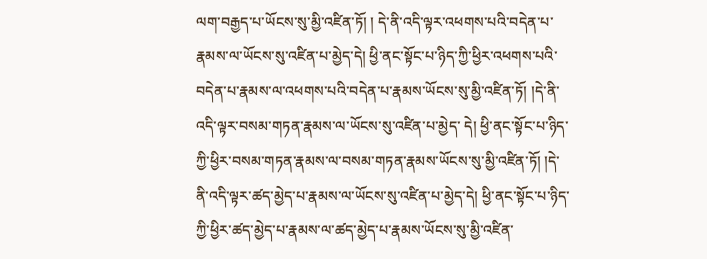ལག་བརྒྱད་པ་ཡོངས་སུ་མྱི་འཛིན་ཏོ། ། དེ་ནི་འདི་ལྟར་འཕགས་པའི་བདེན་པ་རྣམས་ལ་ཡོངས་སུ་འཛིན་པ་མྱེད་དེ། ཕྱི་ནང་སྟོང་པ་ཉིད་ཀྱི་ཕྱིར་འཕགས་པའི་བདེན་པ་རྣམས་ལ་འཕགས་པའི་བདེན་པ་རྣམས་ཡོངས་སུ་མྱི་འཛིན་ཏོ། །དེ་ནི་འདི་ལྟར་བསམ་གཏན་རྣམས་ལ་ཡོངས་སུ་འཛིན་པ་མྱེད་ དེ། ཕྱི་ནང་སྟོང་པ་ཉིད་ཀྱི་ཕྱིར་བསམ་གཏན་རྣམས་ལ་བསམ་གཏན་རྣམས་ཡོངས་སུ་མྱི་འཛིན་ཏོ། །དེ་ནི་འདི་ལྟར་ཚད་མྱེད་པ་རྣམས་ལ་ཡོངས་སུ་འཛིན་པ་མྱེད་དེ། ཕྱི་ནང་སྟོང་པ་ཉིད་ཀྱི་ཕྱིར་ཚད་མྱེད་པ་རྣམས་ལ་ཚད་མྱེད་པ་རྣམས་ཡོངས་སུ་མྱི་འཛིན་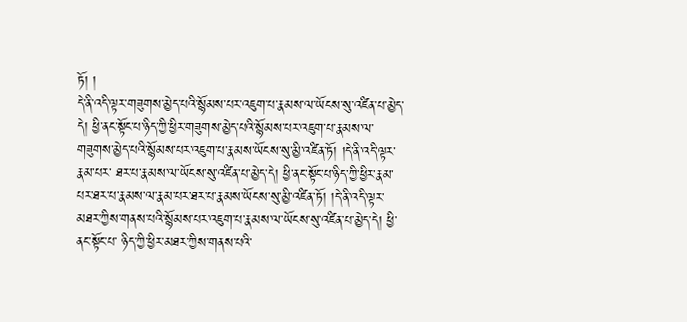ཏོ། །
དེ་ནི་འདི་ལྟར་གཟུགས་མྱེད་པའི་སྙོམས་པར་འཇུག་པ་རྣམས་ལ་ཡོངས་སུ་འཛིན་པ་མྱེད་དེ། ཕྱི་ནང་སྟོང་པ་ཉིད་ཀྱི་ཕྱིར་གཟུགས་མྱེད་པའི་སྙོམས་པར་འཇུག་པ་རྣམས་ལ་གཟུགས་མྱེད་པའི་སྙོམས་པར་འཇུག་པ་རྣམས་ཡོངས་སུ་མྱི་འཛིན་ཏོ། །དེ་ནི་འདི་ལྟར་རྣམ་པར་ ཐར་པ་རྣམས་ལ་ཡོངས་སུ་འཛིན་པ་མྱེད་དེ། ཕྱི་ནང་སྟོང་པ་ཉིད་ཀྱི་ཕྱིར་རྣམ་པར་ཐར་པ་རྣམས་ལ་རྣམ་པར་ཐར་པ་རྣམས་ཡོངས་སུ་མྱི་འཛིན་ཏོ། །དེ་ནི་འདི་ལྟར་མཐར་ཀྱིས་གནས་པའི་སྙོམས་པར་འཇུག་པ་རྣམས་ལ་ཡོངས་སུ་འཛིན་པ་མྱེད་དེ། ཕྱི་ནང་སྟོང་པ་ ཉིད་ཀྱི་ཕྱིར་མཐར་ཀྱིས་གནས་པའི་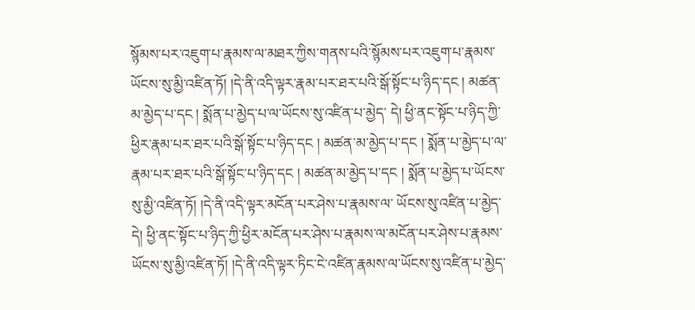སྙོམས་པར་འཇུག་པ་རྣམས་ལ་མཐར་ཀྱིས་གནས་པའི་སྙོམས་པར་འཇུག་པ་རྣམས་ཡོངས་སུ་མྱི་འཛིན་ཏོ། །དེ་ནི་འདི་ལྟར་རྣམ་པར་ཐར་པའི་སྒོ་སྟོང་པ་ཉིད་དང ། མཚན་མ་མྱེད་པ་དང ། སྨོན་པ་མྱེད་པ་ལ་ཡོངས་སུ་འཛིན་པ་མྱེད་ དེ། ཕྱི་ནང་སྟོང་པ་ཉིད་ཀྱི་ཕྱིར་རྣམ་པར་ཐར་པའི་སྒོ་སྟོང་པ་ཉིད་དང ། མཚན་མ་མྱེད་པ་དང ། སྨོན་པ་མྱེད་པ་ལ་རྣམ་པར་ཐར་པའི་སྒོ་སྟོང་པ་ཉིད་དང ། མཚན་མ་མྱེད་པ་དང ། སྨོན་པ་མྱེད་པ་ཡོངས་སུ་མྱི་འཛིན་ཏོ། །དེ་ནི་འདི་ལྟར་མངོན་པར་ཤེས་པ་རྣམས་ལ་ ཡོངས་སུ་འཛིན་པ་མྱེད་དེ། ཕྱི་ནང་སྟོང་པ་ཉིད་ཀྱི་ཕྱིར་མངོན་པར་ཤེས་པ་རྣམས་ལ་མངོན་པར་ཤེས་པ་རྣམས་ཡོངས་སུ་མྱི་འཛིན་ཏོ། །དེ་ནི་འདི་ལྟར་ཏིང་ངེ་འཛིན་རྣམས་ལ་ཡོངས་སུ་འཛིན་པ་མྱེད་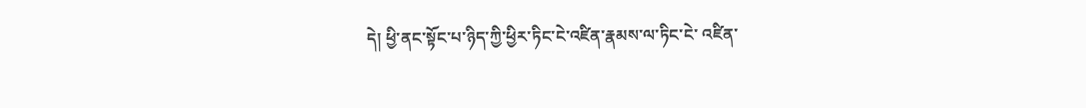དེ། ཕྱི་ནང་སྟོང་པ་ཉིད་ཀྱི་ཕྱིར་ཏིང་ངེ་འཛིན་རྣམས་ལ་ཏིང་ངེ་ འཛིན་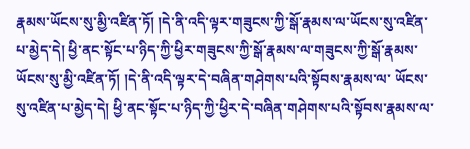རྣམས་ཡོངས་སུ་མྱི་འཛིན་ཏོ། །དེ་ནི་འདི་ལྟར་གཟུངས་ཀྱི་སྒོ་རྣམས་ལ་ཡོངས་སུ་འཛིན་པ་མྱེད་དེ། ཕྱི་ནང་སྟོང་པ་ཉིད་ཀྱི་ཕྱིར་གཟུངས་ཀྱི་སྒོ་རྣམས་ལ་གཟུངས་ཀྱི་སྒོ་རྣམས་ཡོངས་སུ་མྱི་འཛིན་ཏོ། །དེ་ནི་འདི་ལྟར་དེ་བཞིན་གཤེགས་པའི་སྟོབས་རྣམས་ལ་ ཡོངས་སུ་འཛིན་པ་མྱེད་དེ། ཕྱི་ནང་སྟོང་པ་ཉིད་ཀྱི་ཕྱིར་དེ་བཞིན་གཤེགས་པའི་སྟོབས་རྣམས་ལ་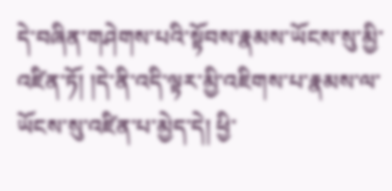དེ་བཞིན་གཤེགས་པའི་སྟོབས་རྣམས་ཡོངས་སུ་མྱི་འཛིན་ཏོ། །དེ་ནི་འདི་ལྟར་མྱི་འཇིགས་པ་རྣམས་ལ་ཡོངས་སུ་འཛིན་པ་མྱེད་དེ། ཕྱི་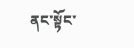ནང་སྟོང་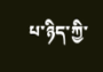པ་ཉིད་ཀྱི་